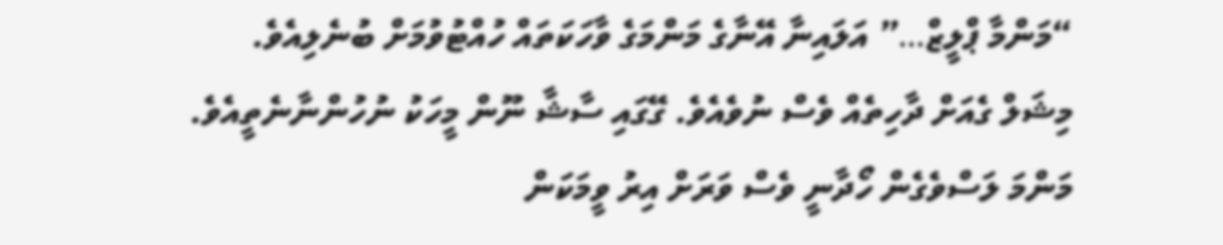“މަންމާ ޕްލީޒް…” އަލައިނާ އޭނާގެ މަންމަގެ ވާހަކަތައް ހުއްޓުވުމަށް ބުނެލިއެވެ.
މިޝަލް ގެއަށް ދާހިތެއް ވެސް ނުވެއެވެ. ގޭގައި ސާޝާ ނޫން މީހަކު ނުހުންނާނެތީއެވެ. މަންމަ ލަސްވެގެން ހޯދާނީ ވެސް ވަރަށް އިރު ވީމަކަން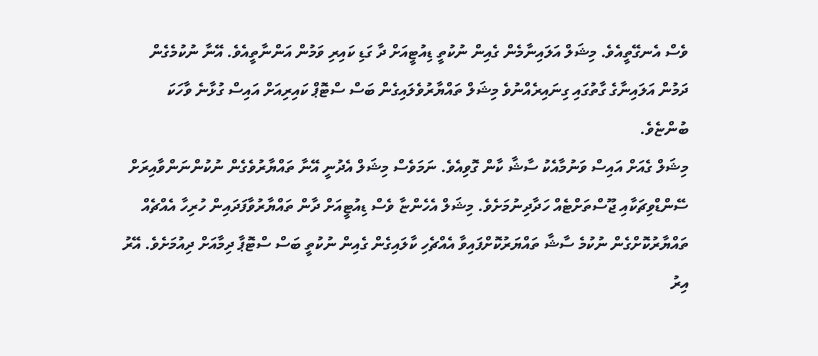ވެސް އެނގޭތީއެވެ. މިޝަލް އަލައިނާމެން ގެއިން ނުކުތީ ޑިއުޓީއަށް ދާ ގަޑި ކައިރި ވަމުން އަންނާތީއެވެ. އޭނާ ނުކުމެގެން ދަމުން އަލައިނާގެ ގާތުގައި ގިނައިރެއްނުވެ މިޝަލް ތައްޔާރުވެލައިގެން ބަސް ސްޓޮޕް ކައިރިއަށް އައިސް ގުޅާނެ ވާހަކަ ބުންޏެވެ.
މިޝަލް ގެއަށް އައިސް ވަނުމާއެކު ސާޝާ ކާން ގޮވިއެވެ. ނަމަވެސް މިޝަލް އެދުނީ އޭނާ ތައްޔާރުވެގެން ނުކުންނަންވާއިރަށް ސޭންޑްވިޗަކާއި ޖޫސްތަށްޓެއް ހަދާދިނުމަށެވެ. މިޝަލް އެހެންޏާ ވެސް ޑިއުޓީއަށް ދާން ތައްޔާރުވާފަދައިން ހުރިހާ އެއްޗެއް ތައްޔާރުކޮށްގެން ނުކުމެ ސާޝާ ތައްޔަރުކޮށްފައިވާ އެއްޗެހި ކާލައިގެން ގެއިން ނުކުތީ ބަސް ސްޓޮޕާ ދިމާއަށް ދިއުމަށެވެ. އޭރު އިރު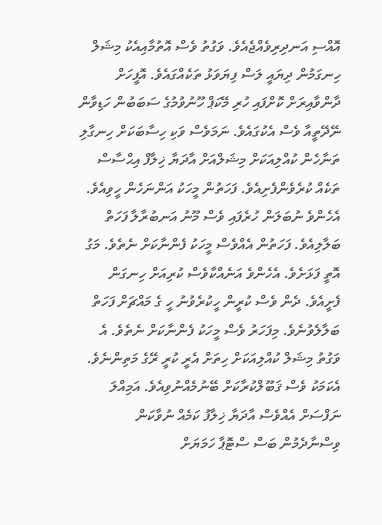އޮއްސި އަނދިރިވެއްޖެއެވެ. ވަގުތު ވެސް އޮތުމާއިއެކު މިޝަލް ހިނގަމުން ދިޔައީ ލަސް ފިޔަވަޅު ތަކެއްގައެވެ. އޮފީހަށް ދާންވާއިރަށް ކޮށްފައި ހުރި މޭކަޕް ހޫނުވުމުގެ ސަބަބުން ހަޑިވާން ނޭދޭތީއާ ވެސް އެކުގައެވެ. ނަމަވެސް ވަކި ހިސާބަކަށް ހިނގާލި ތަނާހެން ކުއްލިއަކަށް މިޝަލްއަށް އާދަޔާ ޚިލާފް އިޙްސާސް ތަކެއް ކުރެވެންފެށިއެވެ. ފަހަތުން މީހަކު އަންނަހެން ހީވިއެވެ. އެހެންވެ ނުބަލަން ހުރެފައި ވެސް މޫނު އަނބުރާލާ ފަހަތް ބަލާލިއެވެ. ފަހަތުން އެއްވެސް މީހަކު ފެންނާކަށް ނެތެވެ. މަގު އޮތީ ފަޅަށެވެ. އެހެންވެ އަނެއްކާވެސް ކުރިއަށް ހިނގަން ފެށީއެވެ. ދެން ވެސް ކުރީން ހީކުރެވުނު ހީ ގެ މައްޗަށް ފަހަތް ބަލާލެވުނެވެ. މިފަހަރު ވެސް މީހަކު ފެންނާކަށް ނެތެވެ. އެ ވަގުތު މިޝަލް ކުއްލިއަކަށް ހިތަށް އެރީ ކުރީ ރޭގެ މަތިންނެވެ. އެކަމަކު ވެސް ޤަބޫލްކުރާކަށް ބޭނުމެއްނުވިއެވެ. އަމިއްލަ ނަފްސަށް އެއްވެސް އާދަޔާ ޚިލާފު ކަމެއް ނުވާކަން ވިސްނާދެމުން ބަސް ސްޓޮޕާ ހަމަޔަށް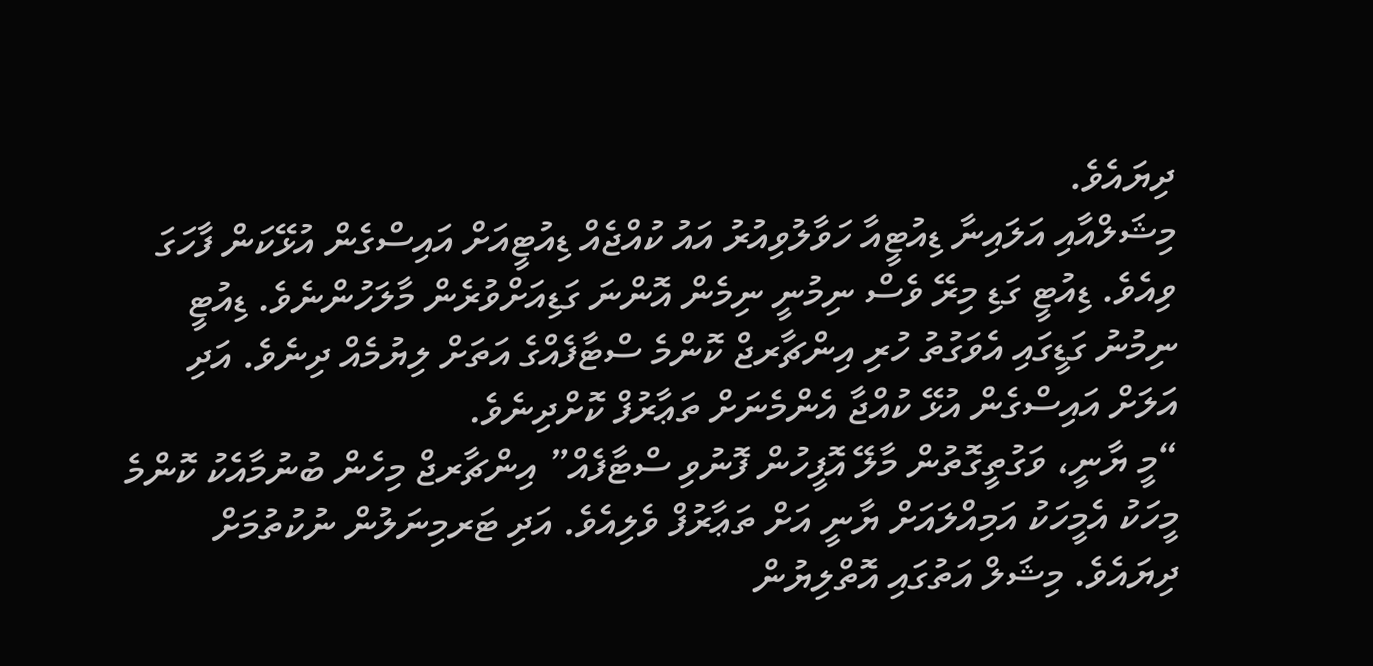ދިޔައެވެ.
މިޝަލްއާއި އަލައިނާ ޑިއުޓީއާ ހަވާލުވިއުރު އައު ކުއްޖެއް ޑިއުޓީއަށް އައިސްގެން އުޅޭކަން ފާހަގަ ވިއެވެ. ޑިއުޓީ ގަޑި މިރޭ ވެސް ނިމުނީ ނިމެން އޮންނަ ގަޑިއަށްވުރެން މާލަހުންނެވެ. ޑިއުޓީ ނިމުނު ގަޑީގައި އެވަގުތު ހުރި އިންޗާރޖް ކޮންމެ ސްޓާފެއްގެ އަތަށް ލިޔުމެއް ދިނެވެ. އަދި އަލަށް އައިސްގެން އުޅޭ ކުއްޖާ އެންމެނަށް ތަޢާރުފް ކޮށްދިނެވެ.
“މީ ޔާނީ، ވަގުތީގޮތުން މާލޭ އޮފީހުން ފޮނުވި ސްޓާފެއް” އިންޗާރޖް މިހެން ބުނުމާއެކު ކޮންމެ މީހަކު އެމީހަކު އަމިއްލައަށް ޔާނީ އަށް ތަޢާރުފް ވެލިއެވެ. އަދި ޓަރމިނަލުން ނުކުތުމަށް ދިޔައެވެ. މިޝަލް އަތުގައި އޮތްލިޔުން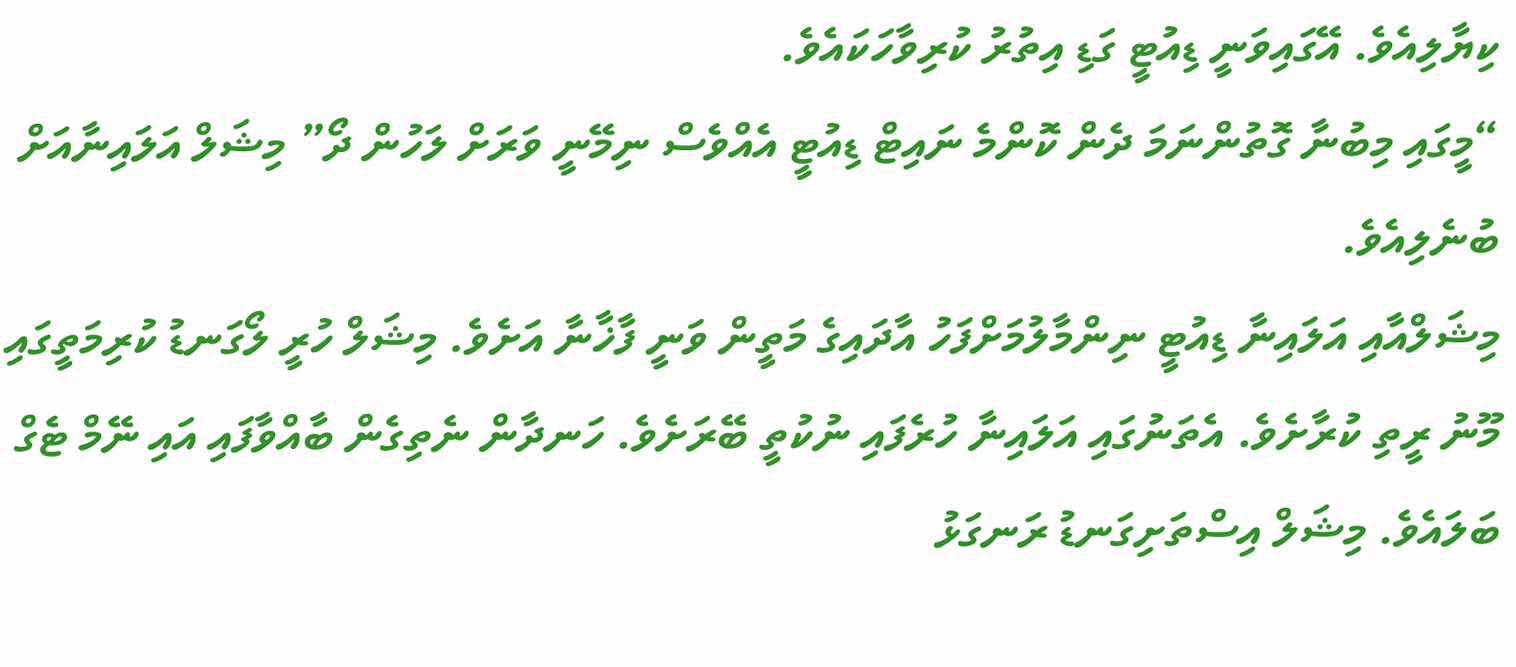ކިޔާލިއެވެ. އޭގައިވަނީ ޑިއުޓީ ގަޑި އިތުރު ކުރިވާހަކައެވެ.
“މީގައި މިބުނާ ގޮތުންނަމަ ދެން ކޮންމެ ނައިޓް ޑިއުޓީ އެއްވެސް ނިމޭނީ ވަރަށް ލަހުން ދޯ” މިޝަލް އަލައިނާއަށް ބުނެލިއެވެ.
މިޝަލްއާއި އަލައިނާ ޑިއުޓީ ނިންމާލުމަށްފަހު އާދައިގެ މަތީން ވަނީ ފާޚާނާ އަށެވެ. މިޝަލް ހުރީ ލޯގަނޑު ކުރިމަތީގައި މޫނު ރީތި ކުރާށެވެ. އެތަނުގައި އަލައިނާ ހުރެފައި ނުކުތީ ބޭރަށެވެ. ހަނދާން ނެތިގެން ބާއްވާފައި އައި ނޭމް ޓެގް ބަލައެވެ. މިޝަލް އިސްތަށިގަނޑު ރަނގަޅު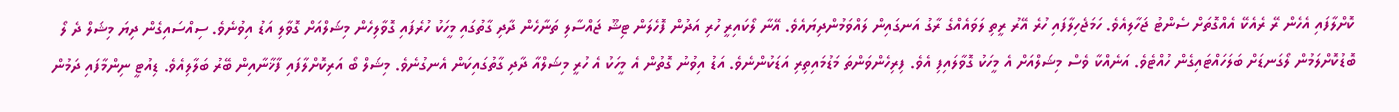ކޮށްލާފައި އެހެން ރޭ ރެއެކޭ އެއްގޮތަށް ސެންޓު ޖަހާލިއެވެ. ހަމަޖެހިލާފައި ހުރެ އޭރު ރީތި ލަވައެއްގެ ރާގު އަނގައިން ލައްވަމުންދިޔައެވެ. އޭނާ ލޯކައިރީ ހުރި އަދުން ފޮހެލަން ޓިޝޫ ޖައްސާލި ތަނާހެން ދާދި ގާތުގައި މީހަކު ހުރެފައި ގޮވާލިހެން މިޝަލްއަށް ގޮވާލި އަޑު އިވުނެވެ. ސިއްސައިގެން ދިޔަ މިޝަލް ދެ ލޯ ބޮޑުކޮށްލަމުން ލޯގަނޑަށް ބަލަހައްޓައިގެން ހުއްޓެވެ. އަނެއްކާ ވެސް މިޝަލްއަށް އެ މީހަކު ގޮވާލައިފި އެވެ. ފިރިހެންވަންތަ މަޑުމައިތިރި އަޑަކުންނެވެ. އަޑު އިވުނު ގޮތުން އެ މީހަކު އެ ހުރީ މިޝަލްއާ ދާދި ގާތުގައިކަން އެނގުނެވެ. މިޝަލް ބޯ އަރިކޮށްލާފައި ފާޚާނާއިން ބޭރު ބަލާލިއެވެ. ޑިއުޓީ ނިންމާފައި ދަމުން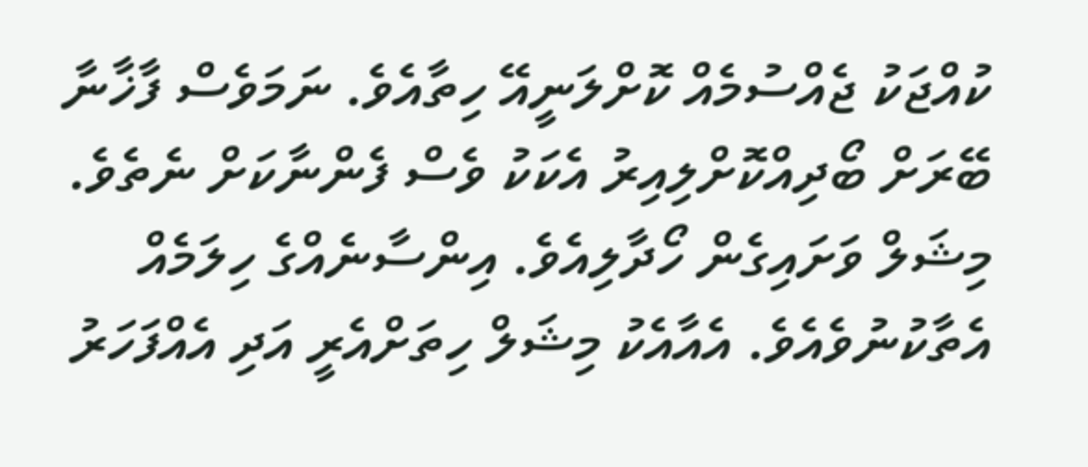ކުއްޖަކު ޖެއްސުމެއް ކޮށްލަނީއޭ ހިތާއެވެ. ނަމަވެސް ފާޚާނާ ބޭރަށް ބޯދިއްކޮށްލިއިރު އެކަކު ވެސް ފެންނާކަށް ނެތެވެ. މިޝަލް ވަށައިގެން ހޯދާލިއެވެ. އިންސާނެއްގެ ހިލަމެއް އެތާކުނުވެއެވެ. އެއާއެކު މިޝަލް ހިތަށްއެރީ އަދި އެއްފަހަރު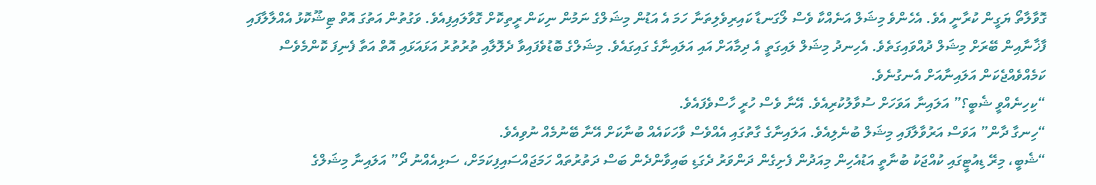ގޮވާލާތޯ ޔަގީން ކުރާނީ އެވެ. އެހެންވެ މިޝަލް އަނެއްކާ ވެސް ލޯގަނޑާ ކައިރިވެލިތަނާ ހަމަ އެ އަޑުން މިޝަލްގެ ނަމުން ނިކަން ރީތިކޮށް ގޮވާލައިފިއެވެ. ވަގުތުން އަތުގަ އޮތް ޓިޝޫކޮޅު އެއްލާލާފައި ފާޚާނާއިން ބޭރަށް މިޝަލް ދުއްވައިގަތެވެ. އެހިނދު މިޝަލް ލައިގަތީ އެ ދިމާއަށް އައި އަލައިނާގެ ގައިގައެވެ. މިޝަލްގެ ބޮޑުވެފައިވާ ދެލޮލާއި ތުރުތުރު އަޅައަޅައި އޮތް އަތާ ފެނިފަ ކޮންމެވެސް ކަމެއްވެއްޖެކަން އަލައިނާއަށް އެނގުނެވެ.
“ކިހިނެއްވީ ޝެބީ؟” އަލައިނާ އަވަހަށް ސުވާލުކުރިއެވެ. އޭނާ ވެސް ހުރީ ހާސްވެފައެވެ.
“ހިނގާ ދާން” އަވަސް އަރުވާލާފައި މިޝަލް ބުނެލިއެވެ. އަލައިނާގެ ގާތުގައި އެއްވެސް ވާހަކައެއް ބުނާކަށް އޭނާ ބޭނުމެއް ނުވިއެވެ.
“ޝެބީ، މިރޭ ޑިއުޓީގައި ކުއްޖަކު ބުނާތީ އަޑުއެހިން މިއަދުން ފެށިގެން ދަންވަރު ދެގަޑި ބައިވާންދެން ބަސް ދަތުރުތައް ހަމަޖައްސައިފިކަމަށް، ސަޅިއެއްނު ދޯ” އަލައިނާ މިޝަލްގެ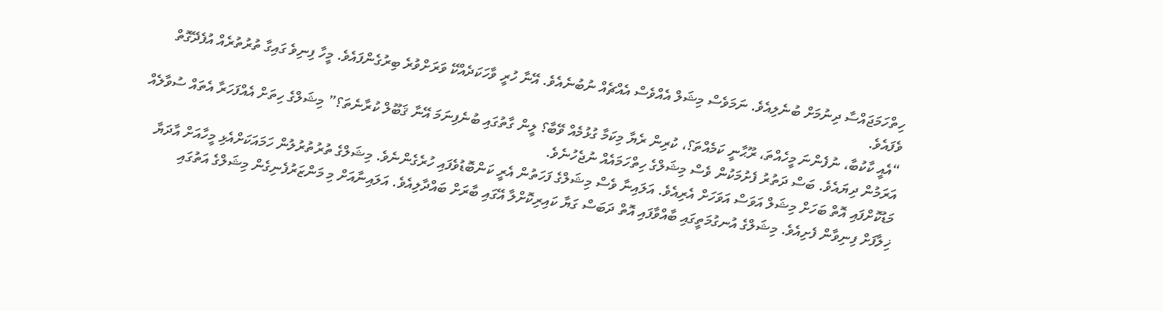ހިތްހަމަޖައްސާ ދިނުމަށް ބުނެލިއެވެ. ނަމަވެސް މިޝަލް އެއްވެސް އެއްޗެއް ނުބުނެއެވެ. އޭނާ ހުރީ ވާހަކަދެއްކޭ ވަރަށްވުރެ ބިރުގެންފައެވެ. މީހާ ފިނިވެ ގައިގާ ތުރުތުރެއް އުފެދޭގޮތް ވެފައެވެ.
“އެއީ ކާކުބާ، ނުފެންނަ މީހެއްތަ، ރޫޙާނީ ކަމެއްތަ؟، ކުރިން ރެޔާ މިކަމާ ގުޅުމެއް ވޭބާ؟ ލީން ގާތުގައި ބުނެފިނަމަ އޭނާ ޤަބޫލް ކުރާނެތަ؟” މިޝަލްގެ ހިތަށް އެއްފަހަރާ އެތައް ސުވާލެއް އަރަމުން ދިޔައެވެ. ބަސް ދަތުރު ފެށުމަކުން ވެސް މިޝަލްގެ ހިތްހަމައެއް ނުޖެހުނެވެ.
މަޑުކޮށްފައި އޮތް ބަހަށް މިޝަލް އަވަސް އަވަހަށް އެރިއެވެ. އަލައިނާ ވެސް މިޝަލްގެ ފަހަތުން އެރީ ކަންބޮޑުވެފައި ހުރެގެންނެވެ. މިޝަލްގެ ތުރުތުރުލުން ހަމައަކަށްއެޅި މީހާއަށް އާދަޔާ ޚިލާފަށް ފިނިވާން ފެށިއެވެ. މިޝަލްގެ އުނގުމަތީގައި ބާއްވާފައި އޮތް ދަބަސް ގަޔާ ކައިރިކޮށްލާ އޭގައި ބާރަށް ބައްދާލިއެވެ. އަލައިނާއަށް މި މަންޒަރުފެނިގެން މިޝަލްގެ އަތުގައި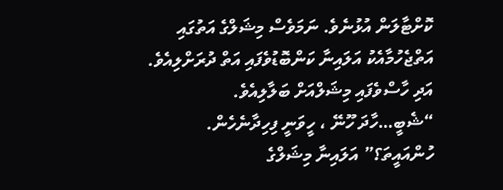ކޮށްޓާލަން އުޅުނެވެ. ނަމަވެސް މިޝަލްގެ އަތުގައި އަތްޖެހުމާއެކު އަލައިނާ ކަންބޮޑުވެފައި އަތް ދުރަށްލިއެވެ. އަދި ހާސްވެފައި މިޝަލްއަށް ބަލާލިއެވެ.
“ޝެބީ…ހާދަ ހޫނޭ ، ހީވަނީ ފިހިދާނެހެން. ހުންއައީތަ؟” އަލައިނާ މިޝަލްގެ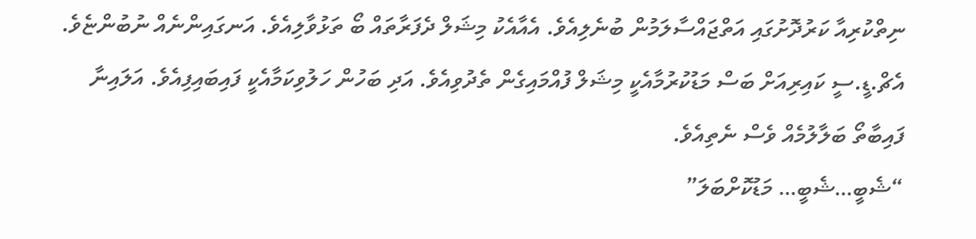ނިތްކުރިއާ ކަރުދޮށުގައި އަތްޖައްސާލަމުން ބުނެލިއެވެ. އެއާއެކު މިޝަލް ދެފަރާތައް ބޯ ތަޅުވާލިއެވެ. އަނގައިންނެއް ނުބުންޏެވެ.
އެޗް.ޑީ.ސީ ކައިރިއަށް ބަސް މަޑުކުރުމާއެކީ މިޝަލް ފުއްމައިގެން ތެދުވިއެވެ. އަދި ބަހުން ހަލުވިކަމާއެކީ ފައިބައިފިއެވެ. އަލައިނާ ފައިބާތޯ ބަލާލުމެއް ވެސް ނެތިއެވެ.
“ޝެބީ…ޝެބީ… މަޑުކޮށްބަލަ”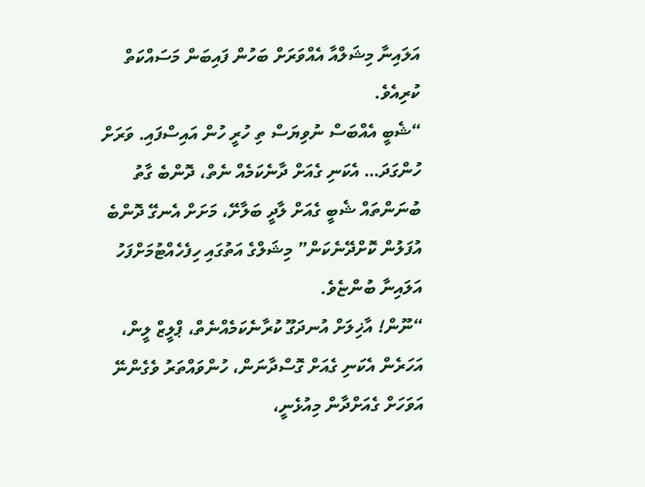އަލައިނާ މިޝަލްއާ އެއްވަރަށް ބަހުން ފައިބަން މަސައްކަތް ކުރިއެވެ.
“ޝެބީ އެއްބަސް ނުވިޔަސް ތި ހުރީ ހުން އައިސްފައި. ވަރަށް ހުންގަދަ… އެކަނި ގެއަށް ދާނެކަމެއް ނެތް، ދޮންބެ ގާތު ބުނަންތައް ޝެބީ ގެއަށް ލާދީ ބަލާށޭ، މަށަށް އެނގޭ ދޮންބެ އުފަލުން ކޮށްދޭނެކަން” މިޝަލްގެ އަތުގައި ހިފެހެއްޓުމަށްފަހު އަލައިނާ ބުންޏެވެ.
“ނޫން! އާޚިލަށް އުނދަގޫ ކުރާނެކަމެއްނެތް، ޕްލީޒް ލީން، އަހަރެން އެކަނި ގެއަށް ގޮސްދާނަން، ހުންވައްތަރު ވެގެންނޭ އަވަހަށް ގެއަށްދާން މިއުޅެނީ،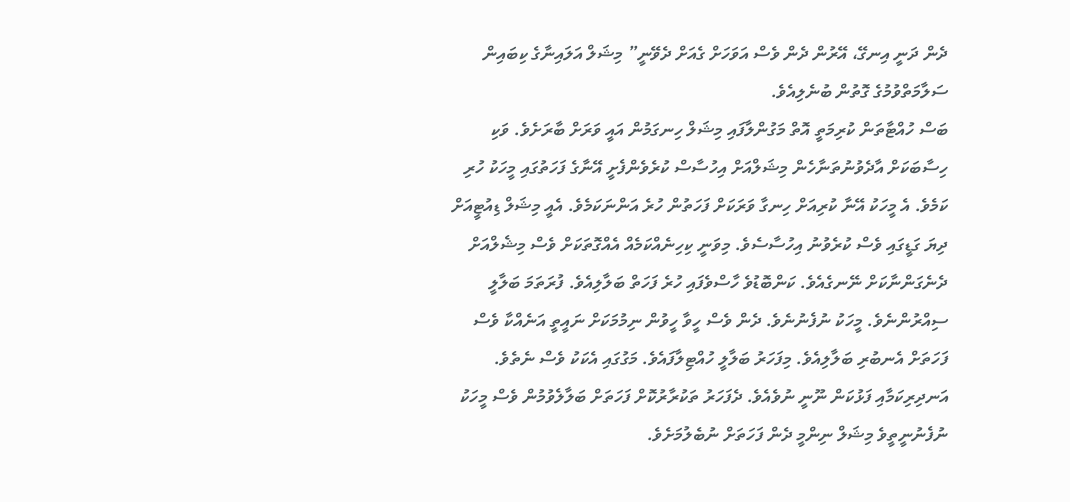ދެން ދަނީ އިނގޭ، އޭރުން ދެން ވެސް އަވަހަށް ގެއަށް ދެވޭނީ” މިޝަލް އަލައިނާގެ ކިބައިން ސަލާމަތްވުމުގެ ގޮތުން ބުނެލިއެވެ.
ބަސް ހުއްޓާތަން ކުރިމަތީ އޮތް މަގުންލާފައި މިޝަލް ހިނގަމުން އައީ ވަރަށް ބާރަށެވެ. ވަކި ހިސާބަކަށް އާދެވުނުތަނާހެން މިޝަލްއަށް އިހުސާސް ކުރެވެންފެށީ އޭނާގެ ފަހަތުގައި މީހަކު ހުރި ކަމެވެ. އެ މީހަކު އޭނާ ކުރިއަށް ހިނގާ ވަރަކަށް ފަހަތުން ހުރެ އަންނަކަމެވެ. އެއީ މިޝަލް ޑިއުޓީއަށް ދިޔަ ގަޑީގައި ވެސް ކުރެވުނު އިހުސާސެވެ. މިވަނީ ކިހިނެއްކަމެއް އެއްގޮތަކަށް ވެސް މިޝެލްއަށް ދެނެގަންނާކަށް ނޭނގެއެވެ. ކަންބޮޑުވެ ހާސްވެފައި ހުރެ ފަހަތް ބަލާލިއެވެ. ފުރަތަމަ ބަލާލީ ސިއްރުންނެވެ. މީހަކު ނުފެނުނެވެ. ދެން ވެސް ހީވާ ހީވުން ނިމުމަކަށް ނައީތީ އަނެއްކާ ވެސް ފަހަތަށް އެނބުރި ބަލާލިއެވެ. މިފަހަރު ބަލާލީ ހުއްޓިލާފައެވެ. މަގުގައި އެކަކު ވެސް ނެތެވެ. އަނދިރިކަމާއި ފަޅުކަން ނޫނީ ނުވެއެވެ. ދެފަހަރު ތަކުރާރުކޮށް ފަހަތަށް ބަލާލެވުމުން ވެސް މީހަކު ނުފެނުނީތީވެ މިޝަލް ނިންމީ ދެން ފަހަތަށް ނުބެލުމަށެވެ.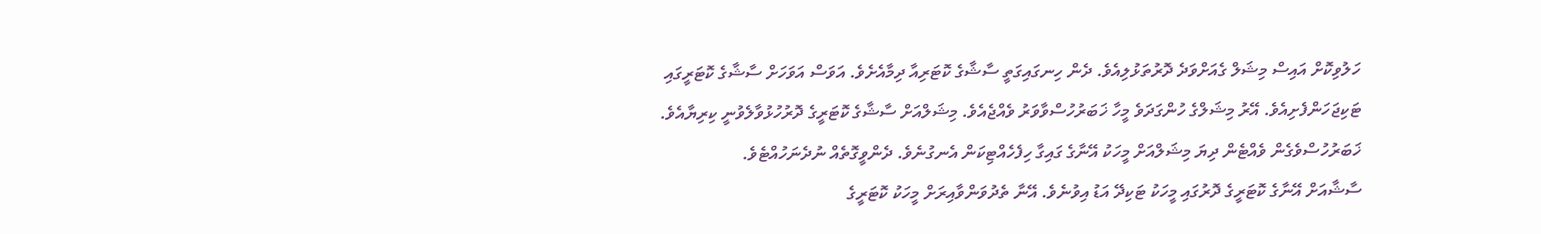ހަލުވިކޮށް އައިސް މިޝަލް ގެއަށްވަދެ ދޮރުތަޅުލިއެވެ. ދެން ހިނގައިގަތީ ސާޝާގެ ކޮޓަރިއާ ދިމާއެށެވެ. އަވަސް އަވަހަށް ސާޝާގެ ކޮޓަރީގައި ޓަކިޖަހަންފެށިއެވެ. އޭރު މިޝަލްގެ ހުންގަދަވެ މީހާ ޚަބަރުހުސްވާވަރު ވެއްޖެއެވެ. މިޝަލްއަށް ސާޝާގެ ކޮޓަރީގެ ދޮރުހުޅުވާލެވުނީ ކިރިޔާއެވެ. ޚަބަރުހުސްވެގެން ވެއްޓެން ދިޔަ މިޝަލްއަށް މީހަކު އޭނާގެ ގައިގާ ހިފެހެއްޓިކަން އެނގުނެވެ. ދެންވީގޮތެއް ނުދެނަހުއްޓެވެ.
ސާޝާއަށް އޭނާގެ ކޮޓަރީގެ ދޮރުގައި މީހަކު ޓަކިދޭ އަޑު އިވުނެވެ. އޭނާ ތެދުވަންވާއިރަށް މީހަކު ކޮޓަރީގެ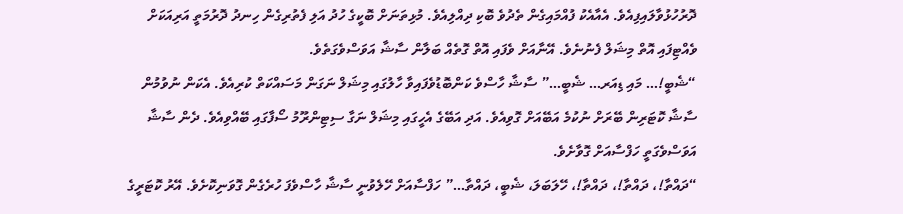ދޮރުހުޅުވާލައިފިއެވެ. އެއާއެކު ފުއްމައިގެން ތެދުވެ ބޮކި ދިއްލިއެވެ. މުޅިތަނަށް ބޮކީގެ ހުދު އަލި ފެތުރިގެން ހިނދު ދޮރުމަތީ އަރިއަކަށް ވެއްޓިފައި އޮތް މިޝަލް ފެނުނެވެ. އޭނާއަށް ވެފައި އޮތް ގޮތެއް ބަލާން ސާޝާ އަވަސްވެގަތެވެ.
“ޝެބީ!… މައި ޑިއަރ… ޝެބީ…” ސާޝާ ހާސްވެ ކަންބޮޑުވެފައިވާ ހާލުގައި މިޝަލް ނަގަން މަސައްކަތް ކުރިއެވެ. އެކަން ނުވުމުން ސާޝާ ކޮޓަރިން ބޭރަށް ނުކުމެ އަބޭއަށް ގޮވިއެވެ. އަދި އަބޭގެ އެހީގައި މިޝަލް ނަގާ ސިޓިންރޫމު ސޯފާގައި ބޭއްވިއެވެ. ދެން ސާޝާ އަވަސްވެގަތީ ހަފްސާއަށް ގޮވާށެވެ.
“ދައްތާ!، ދައްތާ!، ދައްތާ!، ހޭލަބަލަ، ޝެބީ، ދައްތާ…” ހަފްސާއަށް ހޭލެވުނީ ސާޝާ ހާސްވެފަ ހުރެގެން ގޮވަނިކޮށެވެ. އޭރު ކޮޓަރީގެ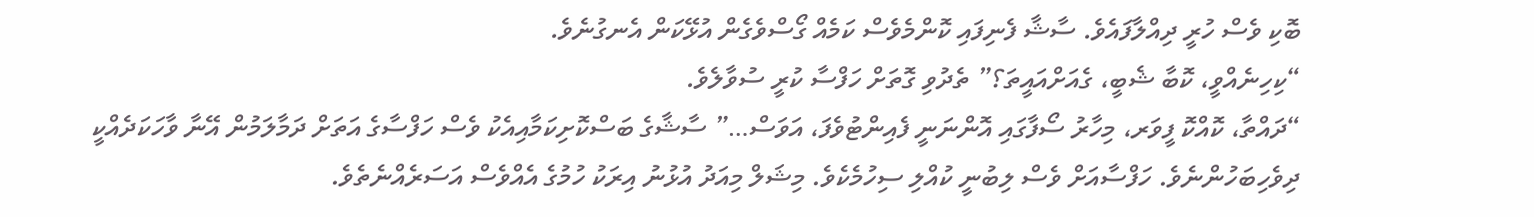ބޮކި ވެސް ހުރީ ދިއްލާފައެވެ. ސާޝާ ފެނިފައި ކޮންމެވެސް ކަމެއް ގޯސްވެގެން އުޅޭކަން އެނގުނެވެ.
“ކިހިނެއްވީ، ކޮބާ ޝެބީ، ގެއަށްއައީތަ؟” ތެދުވި ގޮތަށް ހަފްސާ ކުރީ ސުވާލެވެ.
“ދައްތާ، ކޮއްކޮ ފީވަރ، މިހާރު ސޯފާގައި އޮންނަނީ ފެއިންޓުވެފަ، އަވަސް…” ސާޝާގެ ބަސްކޮށިކަމާއިއެކު ވެސް ހަފްސާގެ އަތަށް ދަމާލަމުން އޭނާ ވާހަކަދެއްކީ ދިވެހިބަހުންނެވެ. ހަފްސާއަށް ވެސް ލިބުނީ ކުއްލި ސިހުމެކެވެ. މިޝަލް މިއަދު އުޅުނު އިރަކު ހުމުގެ އެއްވެސް އަސަރެއްނެތެވެ.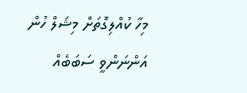މިހާ ކުއްލިގޮތަށް މިޝަލް ހުން އަންނަންވީ ސަބަބެއް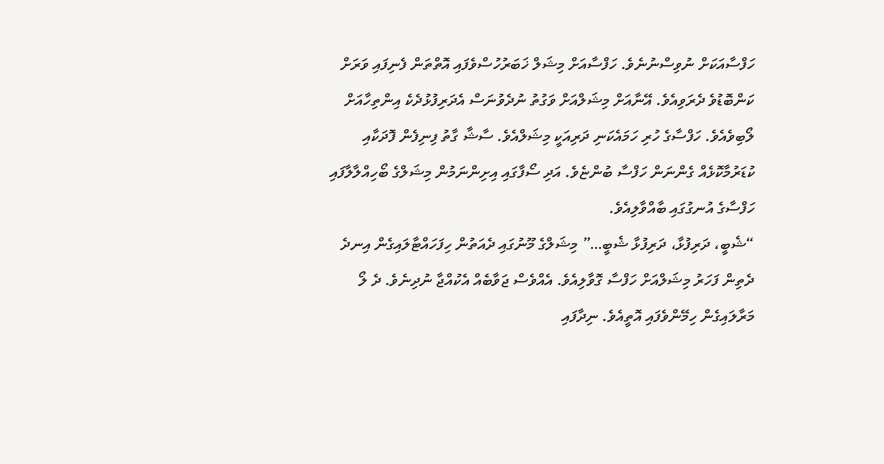ހަފްސާއަކަށް ނުވިސްނުނެވެ. ހަފްސާއަށް މިޝަލް ޚަބަރުހުސްވެފައި އޮތްތަން ފެނިފައި ވަރަށް ކަންބޮޑުވެ ދެރަވިއެވެ. އޭނާއަށް މިޝަލްއަށް ވަގުތު ނުދެވުނަސް އެދަރިފުޅުދެކެ އިންތިހާއަށް ލޯބިވެއެވެ. ހަފްސާގެ ހުރި ހަމައެކަނި ދަރިއަކީ މިޝަލްއެވެ. ސާޝާ ގާތު ފިނިފެން ފޮދަކާއި ކުޑަރުމާކޮޅެއް ގެންނަން ހަފްސާ ބުންޏެވެ. އަދި ސޯފާގައި އިށިންނަމުން މިޝަލްގެ ބޯހިއްލާލާފައި ހަފްސާގެ އުނގުގައި ބާއްވާލިއެވެ.
“ޝެބީ، ދަރިފުޅާ، ދަރިފުޅާ ޝެބީ…” މިޝަލްގެ މޫނުގައި ދެއަތުން ހިފަހައްޓާލައިގެން އިނދެ ދެތިން ފަހަރު މިޝަލްއަށް ހަފްސާ ގޮވާލިއެވެ. އެއްވެސް ޖަވާބެއް އެކުއްޖާ ނުދިނެވެ. ދެ ލޯ މަރާލައިގެން ހިމޭންވެފައި އޮތީއެވެ. ނިދާފައި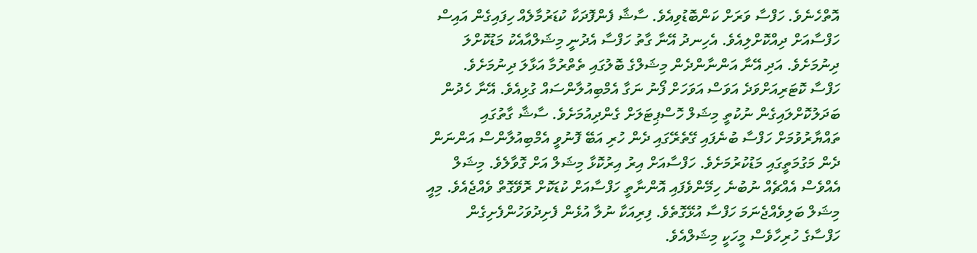އޮތްހެނެވެ. ހަފްސާ ވަރަށް ކަންބޮޑުވިއެވެ. ސާޝާ ފެންފޮދަކާ ކުޑަރުމާލެއް ހިފައިގެން އައިސް ހަފްސާއަށް ދިއްކޮށްލިއެވެ. އެހިނދު އޭނާ ގާތު ހަފްސާ އެދުނީ މިޝަލްއާއެކު މަޑުކޮށްލަ ދިނުމަށެވެ. އަދި އޭނާ އަންނާންދެން މިޝަލްގެ ބޮލުގައި ތެތްރުމާ އަޅާލަ ދިނުމަށެވެ.
ހަފްސާ ކޮޓަރިއަށްވަދެ އަވަސް އަވަހަށް ފޯނު ނަގާ އެމްބިއުލާންސައް ގުޅިއެވެ. އޭނާ ހެދުން ބަދަލުކޮށްލައިގެން ނުކުތީ މިޝަލް ހޮސްޕިޓަލަށް ގެންދިއުމަށެވެ. ސާޝާ ގާތުގައި ތައްޔާރުވުމަށް ހަފްސާ ބުނެފައި ގޭތެރޭގައި ދެން ހުރި އަބޭ ފޮނުވީ އެމްބިއުލާންސް އަންނަން ދެން މަގުމަތީގައި މަޑުކުރުމަށެވެ. ހަފްސާއަށް އިރު އިރުކޮޅާ މިޝަލް އަށް ގޮވާލެވެ. މިޝަލް އެއްވެސް އެއްޗެއް ނުބުނެ ހިމޭންވެފައި އޮންނާތީ ހަފްސާއަށް ކުޑަކޮށް ރޮވޭގޮތް ވެއްޖެއެވެ. މިއީ މިޝަލް ބަލިވެއްޖެނަމަ ހަފްސާ އުޅޭގޮތެވެ. ފިރިއަކާ ނުލާ އުޅެން ފެށިދުވަހުންފެށިގެން ހަފްސާގެ ހުރިހާވެސް މީހަކީ މިޝަލްއެވެ.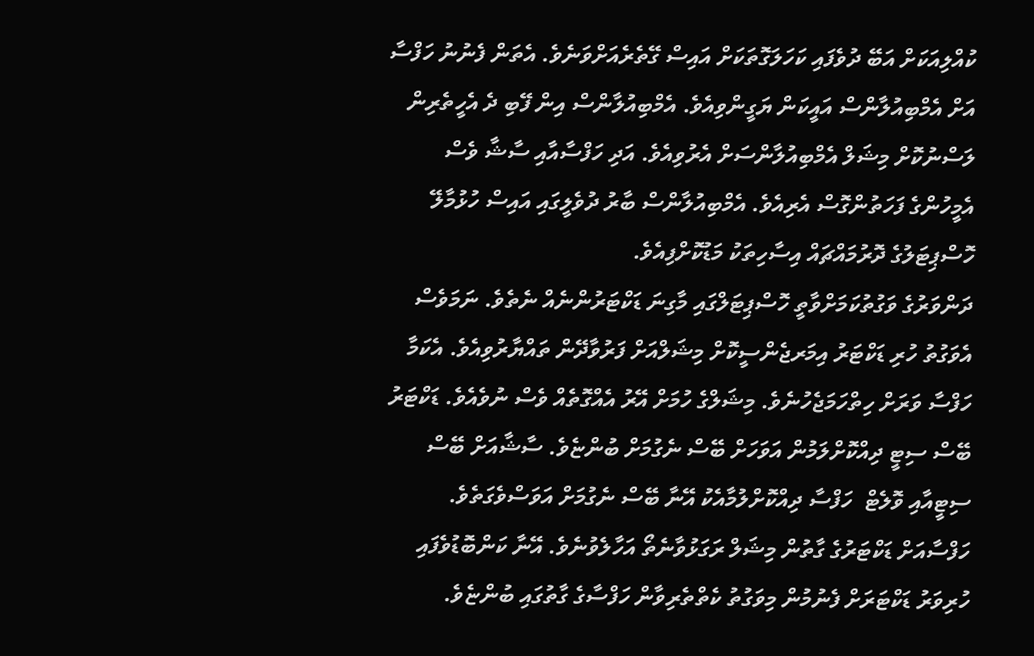ކުއްލިއަކަށް އަބޭ ދުވެފައި ކަހަލަގޮތަކަށް އައިސް ގޭތެރެއަށްވަނެވެ. އެތަން ފެނުނު ހަފްސާ އަށް އެމްބިއުލާންސް އައީކަން ޔަގީންވިއެވެ. އެމްބިއުލާންސް އިން ފޭބި ދެ އެހީތެރިން ލަސްނުކޮށް މިޝަލް އެމްބިއުލާންސަށް އެރުވިއެވެ. އަދި ހަފްސާއާއި ސާޝާ ވެސް އެމީހުންގެ ފަހަތުންގޮސް އެރިއެވެ. އެމްބިއުލާންސް ބާރު ދުވެލީގައި އައިސް ހުޅުމާލޭ ހޮސްޕިޓަލުގެ ދޮރުމައްޗައް އިސާހިތަކު މަޑުކޮށްފިއެވެ.
ދަންވަރުގެ ވަގުތުކަމަށްވާތީ ހޮސްޕިޓަލްގައި މާގިނަ ޑަކްޓަރުންނެއް ނެތެވެ. ނަމަވެސް އެވަގުތު ހުރި ޑަކްޓަރު އިމަރޖެންސީކޮށް މިޝަލްއަށް ފަރުވާދޭން ތައްޔާރުވިއެވެ. އެކަމާ ހަފްސާ ވަރަށް ހިތްހަމަޖެހުނެވެ. މިޝަލްގެ ހުމަށް އޭރު އެއްގޮތެއް ވެސް ނުވެއެވެ. ޑަކްޓަރު ބޭސް ސިޓީ ދިއްކޮށްލަމުން އަވަހަށް ބޭސް ނެގުމަށް ބުންޏެވެ. ސާޝާއަށް ބޭސް ސިޓީއާއި ވޮލެޓް  ހަފްސާ ދިއްކޮށްލުމާއެކު އޭނާ ބޭސް ނެގުމަށް އަވަސްވެގަތެވެ. ހަފްސާއަށް ޑަކްޓަރުގެ ގާތުން މިޝަލް ރަގަޅުވާނެތޯ އަހާލެވުނެވެ. އޭނާ ކަންބޮޑުވެފައި ހުރިވަރު ޑަކްޓަރަށް ފެނުމުން މިވަގުތު ކެތްތެރިވާން ހަފްސާގެ ގާތުގައި ބުންޏެވެ.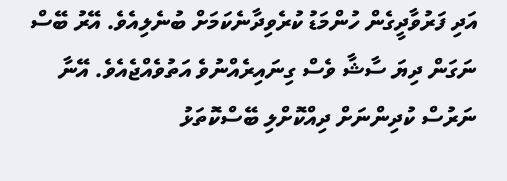އަދި ފަރުވާދީގެން ހުންމަޑު ކުރެވިދާނެކަމަށް ބުނެލިއެވެ. އޭރު ބޭސް ނަގަން ދިޔަ ސާޝާ ވެސް ގިނައިރެއްނުވެ އަތުވެއްޖެއެވެ. އޭނާ ނަރުސް ކުދިންނަށް ދިއްކޮށްލި ބޭސްކޮތަޅު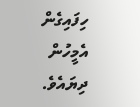ހިފައިގެން އެމީހުން ދިޔައެވެ.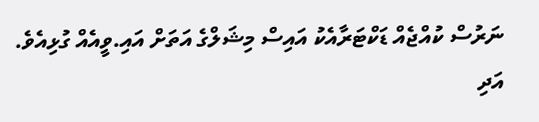ނަރުސް ކުއްޖެއް ޑަކްޓަރާއެކު އައިސް މިޝަލްގެ އަތަށް އައި.ވީއެއް ގުޅިއެވެ. އަދި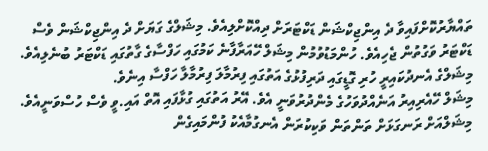ތައްޔާރުކޮށްފައިވާ ދެ އިންޖިކްޝަން ޑަކްޓަރަށް ދިއްކޮށްލިއެވެ. މިޝަލްގެ ގަޔަށް ދެ އިންޖިކްޝަން ވެސް ޑަކްޓަރު ވަގުތުން ޖެހިއެވެ. ހުންމަޑުވުމުން މިޝަލް ހޭއަރާފާނެ ކަމުގައި ހަފްސާގެ ގާތުގައި ޑަކްޓަރު ބުނެލިއެވެ. މިޝަލްގެ އެނދުކައިރީ ހުރި ގޮޑީގައި ދަރިފުޅުގެ އަތުގައި ފިރުމާލަ ފިރުމާލާ ހަފްސާ އިނެވެ.
މިޝަލް ހޭއެރިއިރު އަނެއްދުވަހުގެ މެންދުރުވަނީ އެވެ. އޭރު އަތުގައި ގުޅާފައި އޮތް އައި.ވީ ވެސް ހުސްވަނީއެވެ. މިޝަލްއަށް ރަނގަޅަށް ތަންތަން ވަކިކުރަން އެނގުމާއެކު ފުންމައިގެން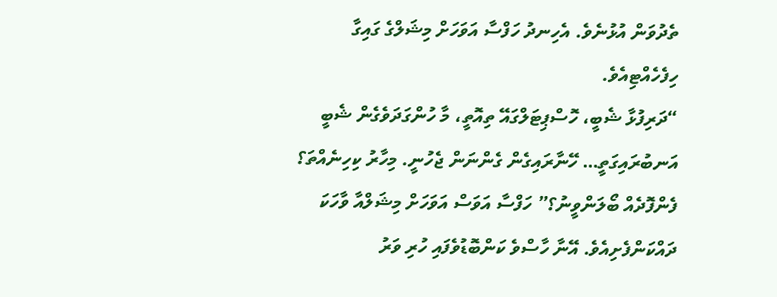ތެދުވަން އުޅުނެވެ. އެހިނދު ހަފްސާ އަވަހަށް މިޝަލްގެ ގައިގާ ހިފެހެއްޓިއެވެ.
“ދަރިފުޅާ ޝެބީ، ހޮސްޕިޓަލްގައޭ ތިއޮތީ، މާ ހުންގަދަވެގެން ޝެބީ އަނބުރައިގަތީ… ހޭނާރައިގެން ގެންނަން ޖެހުނީ. މިހާރު ކިހިނެއްތަ؟ ފެންފޮދެއް ބޯލަންވީނު؟” ހަފްސާ އަވަސް އަވަހަށް މިޝަލްއާ ވާހަކަ ދައްކަންފެށިއެވެ. އޭނާ ހާސްވެ ކަންބޮޑުވެފައި ހުރި ވަރު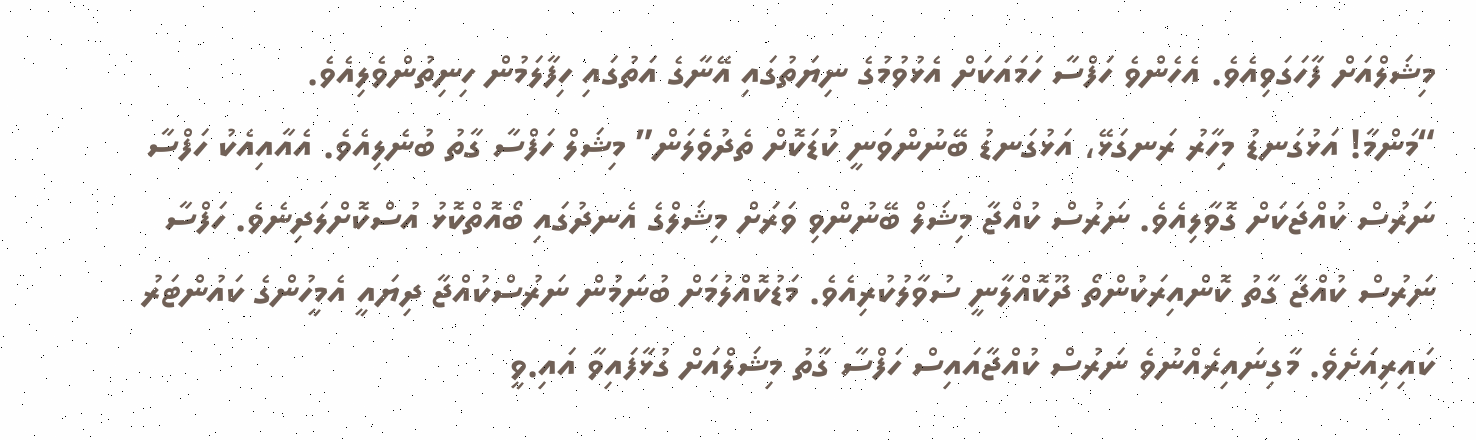މިޝަލްއަށް ފާހަގަވިއެވެ. އެހެންވެ ހަފްސާ ހަމައަކަށް އެޅުވުމުގެ ނިޔަތުގައި އޭނާގެ އަތުގައި ހިފާލަމުން ހިނިތުންވެލިއެވެ.
“މަންމާ! އަޅުގަނޑު މިހާރު ރަނގަޅޭ، އަޅުގަނޑު ބޭނުންވަނީ ކުޑަކޮށް ތެދުވެލަން” މިޝަލް ހަފްސާ ގާތު ބުނެލިއެވެ. އެއާއިއެކު ހަފްސާ ނަރުސް ކުއްޖަކަށް ގޮވާލިއެވެ. ނަރުސް ކުއްޖާ މިޝަލް ބޭނުންވި ވަރަށް މިޝަލްގެ އެނދުގައި ބޯއޮތްކޮޅު އުސްކޮށްލަދިނެވެ. ހަފްސާ ނަރުސް ކުއްޖާ ގާތު ކޮންއިރަކުންތޯ ދޫކޮއްލާނީ ސުވާލުކުރިއެވެ. މަޑުކޮއްލުމަށް ބުނަމުން ނަރުސްކުއްޖާ ދިޔައީ އެމީހުންގެ ކައުންޓަރު ކައިރިއަށެވެ. މާގިނައިރެއްނުވެ ނަރުސް ކުއްޖާއައިސް ހަފްސާ ގާތު މިޝަލްއަށް ގުޅާފައިވާ އައި.ވީ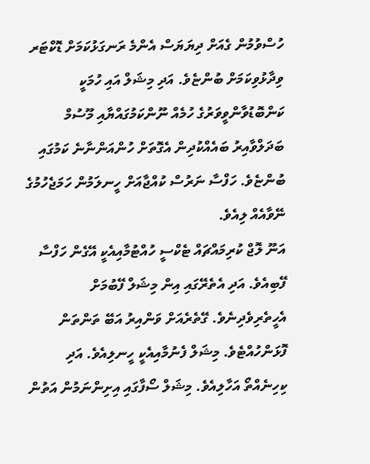ހުސްވުމުން ގެއަށް ދިޔަޔަސް އެންމެ ރަނގަޅުކަމަށް ޑޮކްޓަރ ވިދާޅުވިކަމަށް ބުންޏެވެ. އަދި މިޝަލް އައި ހުމަކީ ކަންބޮޑުވާންވީވަރުގެ ހުމެއް ނޫންކަމުގައްޔާއި މޫސުމް ބަދަލްވާއިރު ބައެއްކުދިން އެގޮތަށް ހުންއަންނާނެ ކަމުގައި ބުންޏެވެ. ހަފްސާ ނަރުސް ކުއްޖާއަށް ހީނލަމުން ހަމަޖެހުމުގެ ނޭވާއެއް ލިއެވެ.
އަނޫ ލޮޖް ކުރިމައްޗައް ޓެކްސީ ހުއްޓުމާއިއެކީ އޭގެން ހަފްސާ ފޭބިއެވެ. އަދި އެތެރޭގައި އިން މިޝަލް ފޭބުމަށް އެހީތެރިވެދިނެވެ. ގޭތެރެއަށް ވަންއިރު އަބޭ ތަންތަން ފޮޅަންހުއްޓެވެ. މިޝަލް ފެނުމާއިއެކީ ހީނލިއެވެ. އަދި ކިހިނެއްތޯ އަހާލިއެވެ. މިޝަލް ސޯފާގައި އިށިންނަމުން އަތުން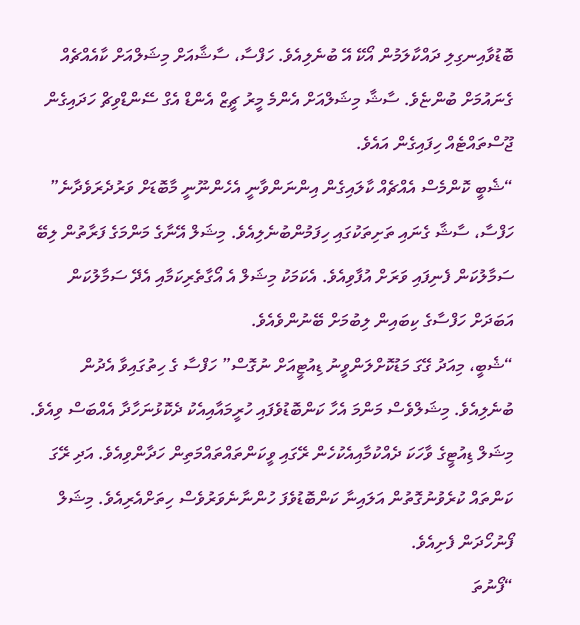ބޮޑުވާއިނގިލި ދައްކާލަމުން އޯކޭ އޭ ބުނެލިއެވެ. ހަފްސާ، ސާޝާއަށް މިޝަލްއަށް ކާއެއްޗެއް ގެނައުމަށް ބުންޏެވެ. ސާޝާ މިޝަލްއަށް އެންމެ މީރު ޗީޒް އެންޑް އެގް ސޭންޑްވިޗް ހަދައިގެން ޖޫސްތައްޓެއް ހިފައިގެން އައެވެ.
“ޝެބީ ކޮންމެސް އެއްޗެއް ކާލައިގެން އިންނަންވާނީ އެހެންނޫނީ މާބޮޑަށް ވަރުދެރަވެދާނެ” ހަފްސާ، ސާޝާ ގެނައި ތަށިތަކުގައި ހިފަމުންބުނެލިއެވެ. މިޝަލް އޭނާގެ މަންމަގެ ފަރާތުން ލިބޭ ސަމާލުކަން ފެނިފައި ވަރަށް އުފާވިއެވެ. އެކަމަކު މިޝަލް އެ އޯގާތެރިކަމާއި އެދޭ ސަމާލުކަން އަބަދަށް ހަފްސާގެ ކިބައިން ލިބުމަށް ބޭނުންވެއެވެ.
“ޝެބީ، މިއަދު ގޭގަ މަޑުކޮށްލަންވީނު ޑިއުޓީއަށް ނުގޮސް” ހަފްސާ ގެ ހިތުގައިވާ އެދުން ބުނެލިއެވެ. މިޝަލްވެސް މަންމަ އެހާ ކަންބޮޑުވެފައި ހުރީމައާއިއެކު ދެކޮޅުނަހާދާ އެއްބަސް ވިއެވެ.
މިޝަލް ޑިއުޓީގެ ވާހަކަ ދެއްކުމާއިއެކުހެން ރޭގައި ވީކަންތައްތައްމަތިން ހަދާންވިއެވެ. އަދި ރޭގަ ކަންތައް ކުރެވުނުގޮތުން އަލައިނާ ކަންބޮޑުވެފަ ހުންނާނެވަރުވެސް ހިތަށްއެރިއެވެ. މިޝަލް ފޯނުހޯދަން ފެށިއެވެ.
“ފޯނުތަ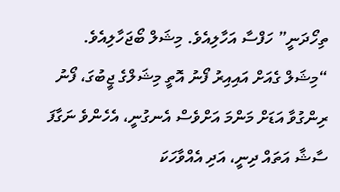ތިހޯދަނީ” ހަފްސާ އަހާލިއެވެ. މިޝަލް ބޯޖަހާލިއެވެ.
“މިޝަލް ގެއަށް އައިއިރު ފޯނު އޮތީ މިޝަލްގެ ޖީބުގަ، ފޯނު ރިންގުވާ އަޑަށް މަންމަ އަށްވެސް އެނގުނީ، އެހެންވެ ނަގާފަ ސާޝާ އަތައް ދިނީ، އަދި އެއްވާހަކަ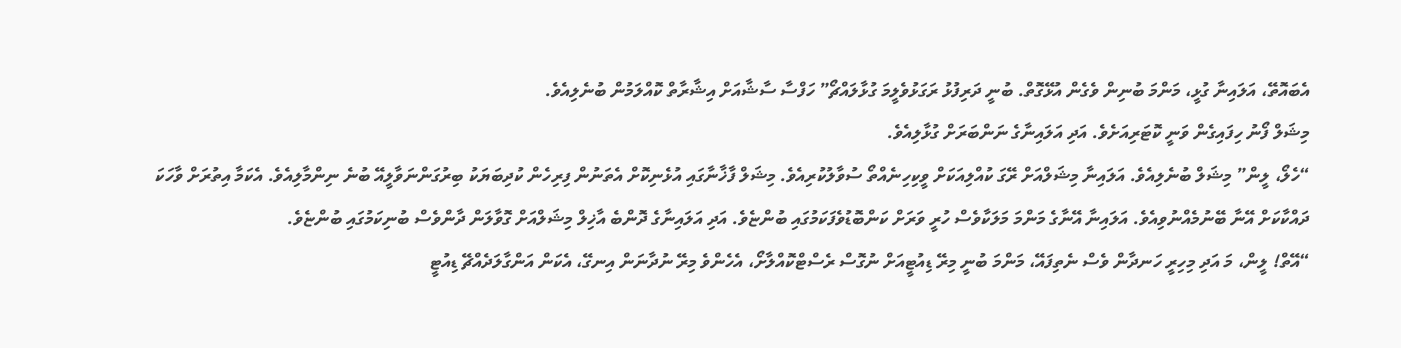އެބައޮތޭ، އަލައިނާ ގުޅީ، މަންމަ ބުނިން ވެގެން އުޅޭގޮތް. ބުނީ ދަރިފުޅު ރަގަޅުވެލީމަ ގުޅާލައްޗޯ” ހަފްސާ ސާޝާއަށް އިޝާރާތް ކޮއްލަމުން ބުނެލިއެވެ.
މިޝަލް ފޯނު ހިފައިގެން ވަނީ ކޮޓަރިއަށެވެ. އަދި އަލައިނާގެ ނަންބަރަށް ގުޅާލިއެވެ.
“ހެލޯ، ލީން” މިޝަލް ބުނެލިއެވެ. އަލައިނާ މިޝަލްއަށް ރޭގަ ކުއްލިއަކަށް ވީކިހިނެއްތޯ ސުވާލުކުރިއެވެ. މިޝަލް ފާޚާނާގައި އުޅެނިކޮށް އެތަނުން ފިރިހެން ކުދިބަޔަކު ބިރުގަންނަވާލީއޭ ބުނެ ނިންމާލިއެވެ. އެކަމާ އިތުރަށް ވާހަކަ ދައްކާކަށް އޭނާ ބޭނުމެއްނުވިއެވެ. އަލައިނާ އޭނާގެ މަންމަ މަލަކާވެސް ހުރީ ވަރަށް ކަންބޮޑުވެފަކަމުގައި ބުންޏެވެ. އަދި އަލައިނާގެ ދޮންބެ އާޚިލް މިޝަލްއަށް ގޮވާލަން ދާންވެސް ބުނިކަމުގައި ބުންޏެވެ.
“އޭތް! ލީން، މަ އަދި މިހިރީ ހަނދާން ވެސް ނެތިފައޭ، މަންމަ ބުނީ މިރޭ ޑިއުޓީއަށް ނުގޮސް ރެސްޓްކޮއްލާށޯ، އެހެންވެ މިރޭ ނުދާނަން އިނގޭ، އެކަން އަންގާލަދެއްޗޭ ޑިއުޓީ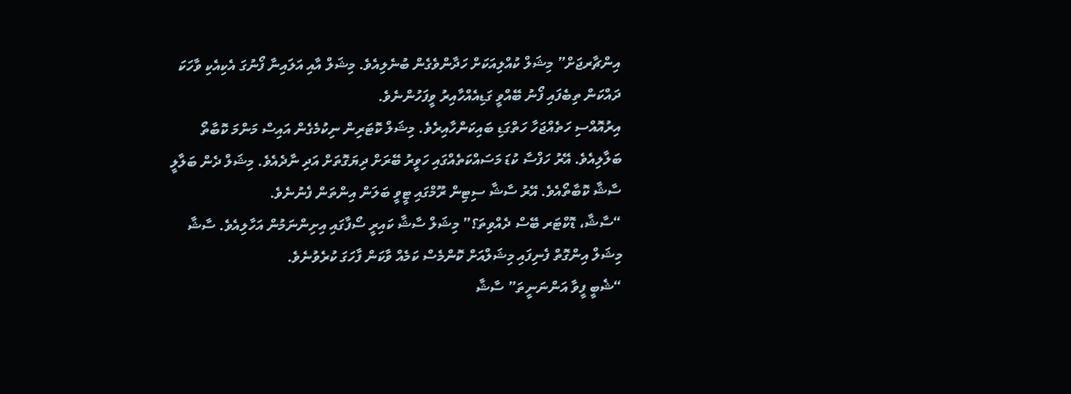އިންޗާރޖަށް” މިޝަލް ކުއްލިއަކަށް ހަދާންވެގެން ބުނެލިއެވެ. މިޝަލް އާއި އަލައިނާ ފޯނުގަ އެކިއެކި ވާހަކަ ދައްކަން ތިބެފައި ފޯނު ބޭއްވީ ގަޑިއެއްހާއިރު ވީފަހުންނެވެ.
އިރުއޮއްސި ހަތެއްޖަހާ ހަތްގަޑި ބައިކަންހާއިރެވެ. މިޝަލް ކޮޓަރިން ނިކުމެގެން އައިސް މަންމަ ކޮބާތޯ ބަލާލިއެވެ. އޭރު ހަފްސާ ކުޑަ މަސައްކަތެއްގައި ހަވީރު ބޭރަށް ދިޔަގޮތަށް އަދި ނާދެއެވެ. މިޝަލް ދެން ބަލާލީ ސާޝާ ކޮބާތޯއެވެ. އޭރު ސާޝާ ސިޓިން ރޫމްގައި ޓީވީ ބަލަން އިންތަން ފެނުނެވެ.
“ސާޝާ، ޑޮކްޓަރ ބޭސް ދެއްވިތަ؟” މިޝަލް ސާޝާ ކައިރީ ސޯފާގައި އިށިންނަމުން އަހާލިއެވެ. ސާޝާ މިޝަލް އިންގޮތް ފެނިފައި މިޝަލްއަށް ކޮންމެސް ކަމެއް ވާކަން ފާހަގަ ކުރެވުނެވެ.
“ޝެބީ ފީވާ އަންނަނީތަ” ސާޝާ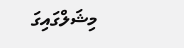މިޝަލްގައިގަ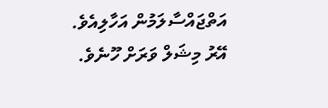އަތްޖައްސާލަމުން އަހާލިއެވެ. އޭރު މިޝަލް ވަރަށް ހޫނެވެ.